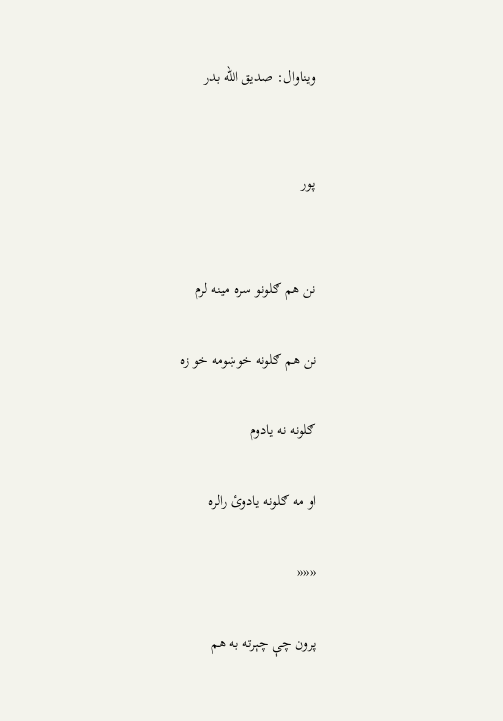ویناوال: صدیق الله بدر


پور


نن هم ګلونو سره مینه لرم

نن هم ګلونه خوښومه خو زه

ګلونه نه یادوم

او مه ګلونه یادوئ رالره

«««

پرون چې چېرته به هم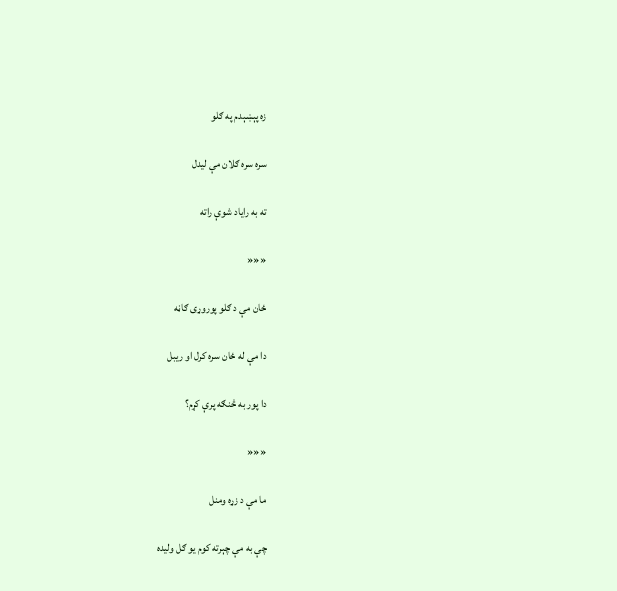زه پېښېدم په ګلو

سره سره ګلان مې ليدل

ته به رایاد شوې راته

«««

ځان مې د ګلو پوروړی ګاڼه

دا مې له ځان سره کرل او ریبل

دا پور به څنګه پرې کړم؟

«««

ما مې د زړه ومنل

چې به مې چېرته کوم یو ګل ولیده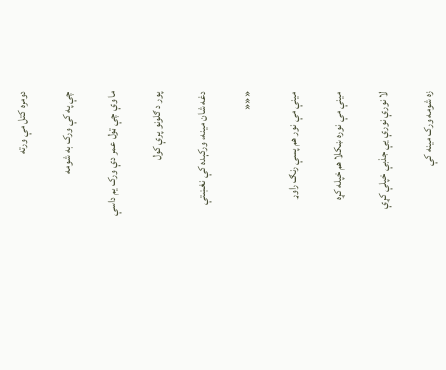دومره کتل مې ورته

چې په کې ورک به شومه

ما وې چې ټول عمر دې ورک یم داسې

پور د ګلونو پرې کول

دغه شان مینه، ورکېده کې نغښتې

«««

مينې مې نور هم پسې رنګ راوړ

مينې مې نوره ښکلا هم خپله کړه

لا نورې نورې يې جذبې خپلې کړې

زه شومه ورک مينه کې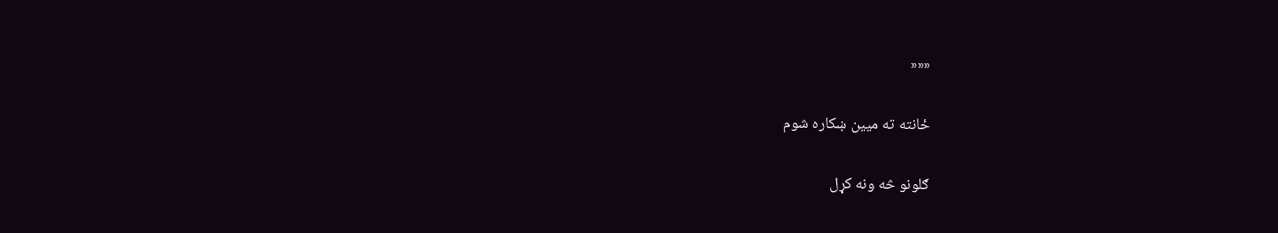«««

ځانته ته ميين ښکاره شوم

ګلونو څه ونه کړل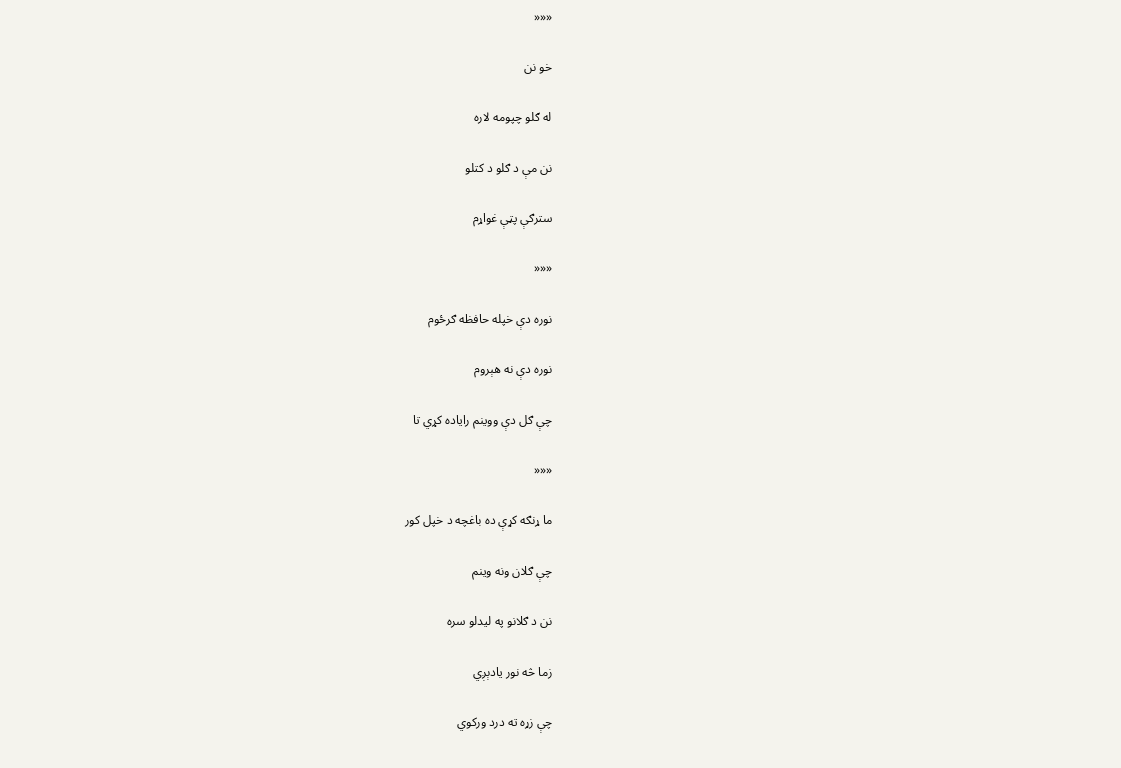«««

خو نن

له ګلو چپومه لاره

نن مې د ګلو د کتلو

سترګې پټې غواړم

«««

نوره دې خپله حافظه ګرځوم

نوره دې نه هېروم

چې ګل دې ووینم راياده کړي تا

«««

ما ړنګه کړې ده باغچه د خپل کور

چې ګلان ونه وینم

نن د ګلانو په لیدلو سره

زما څه نور یادېږي

چې زړه ته درد ورکوي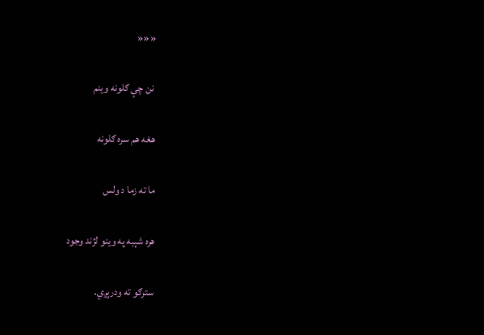«««

 نن چې ګلونه وینم

هغه هم سره ګلونه

ما ته زما د ولس

هره شېبه په وینو لژند وجود

سترګو ته ودرېږي.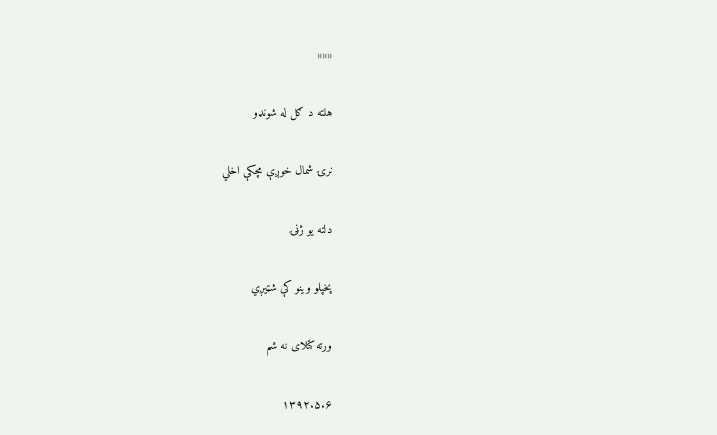«««

هلته د ګل له شونډو

نرۍ شمال خوږې مچکې اخلي

دلته یو ژڼۍ

پخپلو وینو کې شټيږي

ورته کتلای نه شم

۱۳۹۲.۵.۶